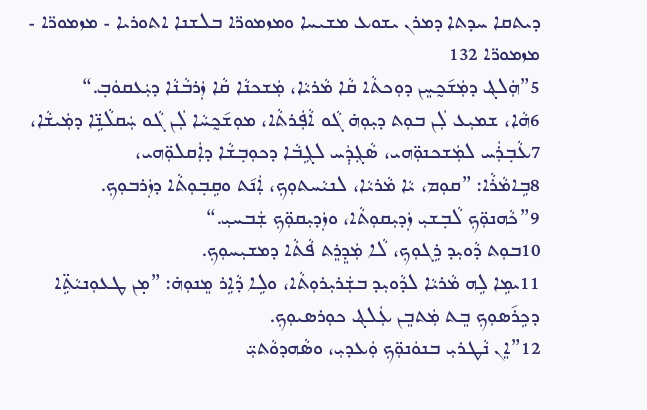ܕܝܬܩܐ ܚܕܬܐ ܕܡܪܢ ܝܫܘܥ ܡܫܝܚܐ ܘܡܙܡܘܪ̈ܐ ܒܠܫܢܐ ܐܬܘܪܝܐ - ܡܙܡܘܪ̈ܐ - ܡܙܡܘܪ̈ܐ 132
5”ܗܲܠܔ ܕܡܲܫ݇ܟ̰ܚܸܢ ܕܘܼܟܬܵ‌ܐ ܩܵܐ ܡܵܪܝܵܐ، ܡܲܫܟܢܵܐ ܩܵܐ ܙܲܪܒܵܢܵܐ ܕܝܲܥܩܘܿܒ݂.“
6ܗܵܐ، ܫܡܝܼܥ ܠܲܢ ܒܘܼܬ ܕܝܼܘܼܗ̇ ܓܵܘ ܐܵܦܲܪܬܵ‌ܐ، ܡܘܼܫ݇ܟ̰ܚܵܐ ܠܲܢ ܓܵܘ ܚܲܩܠܵܢܹ̈ܐ ܕܡܲܝܫܵܐ،
7ܥܵܒ݂ܪܲܚ ܠܡܲܫܟܢܘܼ̈ܗ‌ܝ، ܣܵܓ݂ܕܲܚ ܠܓܹܒܵܐ ܕܟܘܼܒ݂ܫܵܐ ܕܐܲܩܠܘܼ̈ܗ‌ܝ،
8ܒܹܐܡܵܪܵܐ: ”ܩܘܼܡ، ܝܵܐ ܡܵܪܝܵܐ، ܠܢܝܵܚܬܘܼܟ݂، ܐܲܢ݇ܬ ܘܩܹܒ݂ܘܼܬܵ‌ܐ ܕܙܲܪܒܘܼܟ݂.
9”ܟܵܗܢܘܼ̈ܟ݂ ܠܵܒ݂ܫܝܼ ܙܲܕܝܼܩܘܼܬܵ‌ܐ، ܘܙܲܕܝܼܩܘܼ̈ܟ݂ ܫܲܒܚܝܼ.“
10ܒܘܼܬ ܕܵܘܝܼܕ ܪܹܓܘܼܟ݂، ܠܵܐ ܡܲܕܸܪܸܬ ܦܵܬܵ‌ܐ ܕܡܫܝܼܚܘܼܟ݂.
11ܝܡܹܐ ܠܹܗ ܡܵܪܝܵܐ ܠܕܵܘܝܼܕ ܒܫܲܪܝܼܪܘܼܬܵ‌ܐ، ܘܠܹܐ ܕܵܐܹܪ ܡܸܢܘܼܗ̇: ”ܡ̣ܢ ܛܥܘܼܢܝܵܬܹ̈‌ܐ ܕܟܹܪ݇ܣܘܼܟ݂ ܒܸܬ ܡܲܬܒܸܢ ܥܲܠܔ ܟܘܼܪܣܝܘܼܟ݂.
12”ܐܸܢ ܢܵܛܪܝܼ ܒܢܘܿܢܘܼ̈ܟ݂ ܘܲܥܕܝܼ، ܘܣܵܗܕܘܵܬ‌ܝܼ̈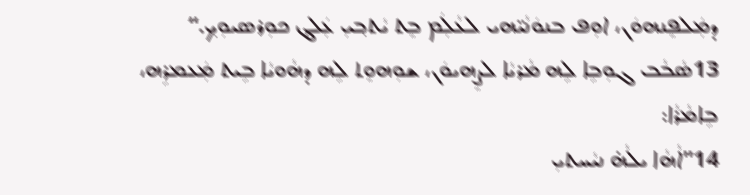ܕܡܲܠܦܸܢܗܘܿܢ، ܐܘܼܦ ܒܢܘܿܢܵܝ̈ܗ‌ܝ ܠܥܵܠܲܡ ܒܸܬ ܝܵܬܒ݂ܝܼ ܥܲܠܔ ܟܘܼܪܣܝܘܼܟ݂.“
13ܣܵܒܵܒ ܓܘܼܒܹܐ ܠܹܗ ܡܵܪܝܵܐ ܠܨܸܗܝܘܿܢ، ܫܘܼܗܘܸܬ ܠܹܗ ܕܗܵܘܝܵܐ ܒܹܝܬ ܡܲܥܡܪܹܗ، ܒܹܐܡܵܪܵܐ:
14”ܐܵܗܵܐ ܝܠܵܗ̇ ܢܝܵܚܬ‌ܝܼ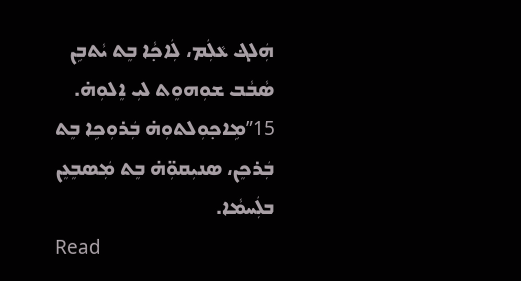ܗܲܠܔ ܥܵܠܲܡ، ܠܲܐܟ݂ܵܐ ܒܸܬ ܝܵܬܒܹܢ ܣܵܒܵܒ ܫܘܼܗܘܸܬ ܠܝܼ ܐܸܠܘܼܗ̇.
15”ܡܹܐܟ݂ܘܼܠܬܘܼܗ̇ ܒܲܪܘܼܟܹܐ ܒܸܬ ܒܲܪܟܸܢ، ܣܢܝܼܩܘܼ̈ܗ̇ ܒܸܬ ܡܲܣܒܸܥܸܢ ܒܠܲܚܡܵܐ.
Read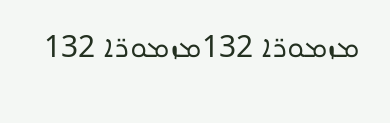ܡܙܡܘܪ̈ܐ 132ܡܙܡܘܪ̈ܐ 132